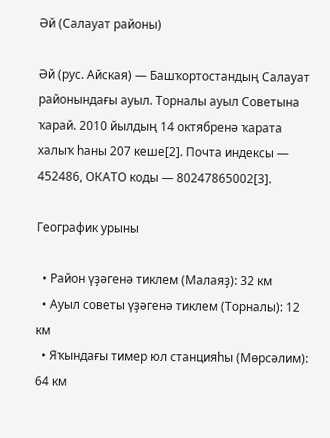Әй (Салауат районы)

Әй (рус. Айская) — Башҡортостандың Салауат районындағы ауыл. Торналы ауыл Советына ҡарай. 2010 йылдың 14 октябренә ҡарата халыҡ һаны 207 кеше[2]. Почта индексы — 452486, ОКАТО коды — 80247865002[3].

Географик урыны

  • Район үҙәгенә тиклем (Малаяҙ): 32 км
  • Ауыл советы үҙәгенә тиклем (Торналы): 12 км
  • Яҡындағы тимер юл станцияһы (Мөрсәлим): 64 км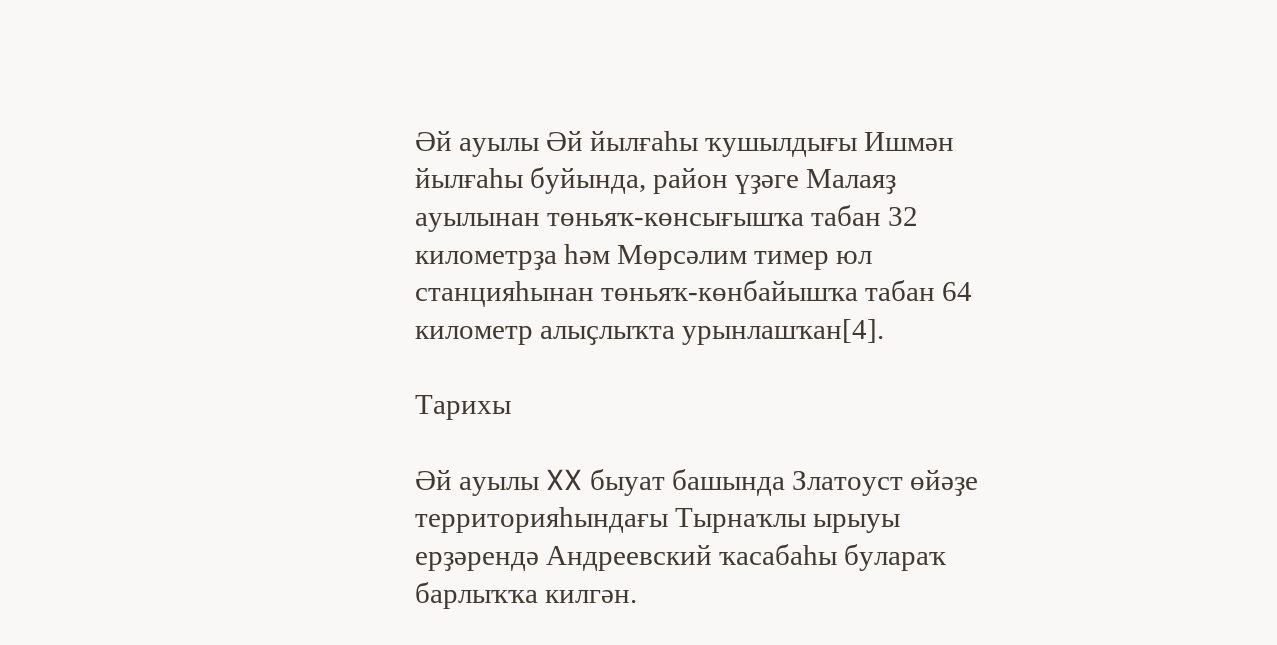Әй ауылы Әй йылғаһы ҡушылдығы Ишмән йылғаһы буйында, район үҙәге Малаяҙ ауылынан төньяҡ-көнсығышҡа табан 32 километрҙа һәм Мөрсәлим тимер юл станцияһынан төньяҡ-көнбайышҡа табан 64 километр алыҫлыҡта урынлашҡан[4].

Тарихы

Әй ауылы XX быуат башында Златоуст өйәҙе территорияһындағы Тырнаҡлы ырыуы ерҙәрендә Андреевский ҡасабаһы булараҡ барлыҡҡа килгән.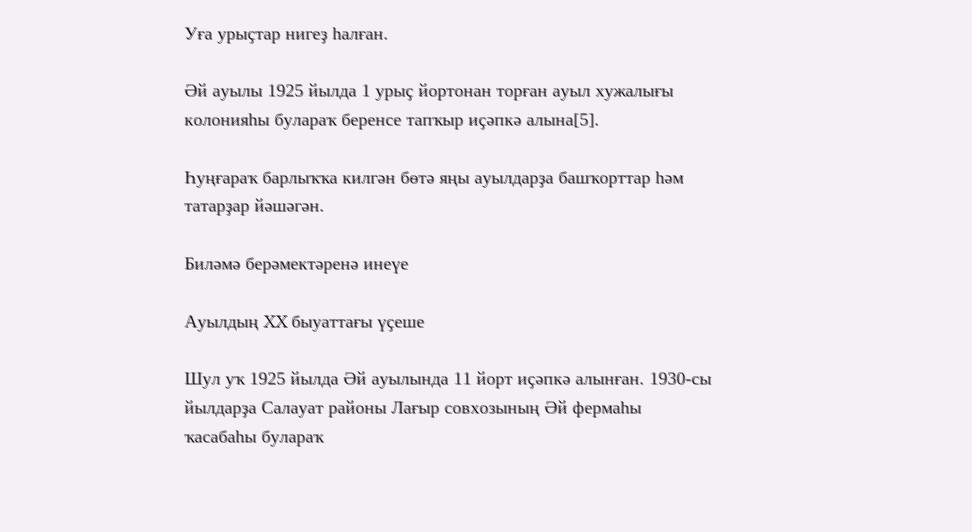Уға урыҫтар нигеҙ һалған.

Әй ауылы 1925 йылда 1 урыҫ йортонан торған ауыл хужалығы колонияһы булараҡ беренсе тапҡыр иҫәпкә алына[5].

Һуңғараҡ барлыҡҡа килгән бөтә яңы ауылдарҙа башҡорттар һәм татарҙар йәшәгән.

Биләмә берәмектәренә инеүе

Ауылдың XX быуаттағы үҫеше

Шул уҡ 1925 йылда Әй ауылында 11 йорт иҫәпкә алынған. 1930-сы йылдарҙа Салауат районы Лағыр совхозының Әй фермаһы ҡасабаһы булараҡ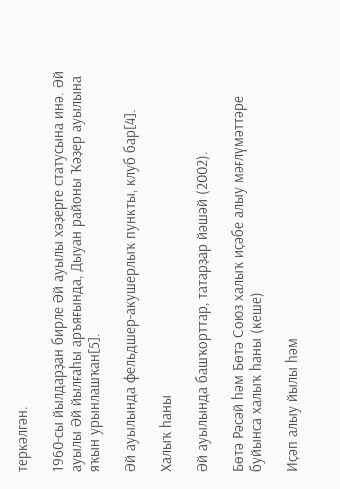теркәлгән.

1960‑сы йылдарҙан бирле Әй ауылы хәҙерге статусына инә. Әй ауылы Әй йылғаһы аръяғында, Дыуан районы Ҡәҙер ауылына яҡын урынлашҡан[5].

Әй ауылында фельдшер-акушерлыҡ пункты, клуб бар[4].

Халыҡ һаны

Әй ауылында башҡорттар, татарҙар йәшәй (2002).

Бөтә Рәсәй һәм Бөтә Союз халыҡ иҫәбе алыу мәғлүмәттәре буйынса халыҡ һаны (кеше)

Иҫәп алыу йылы һәм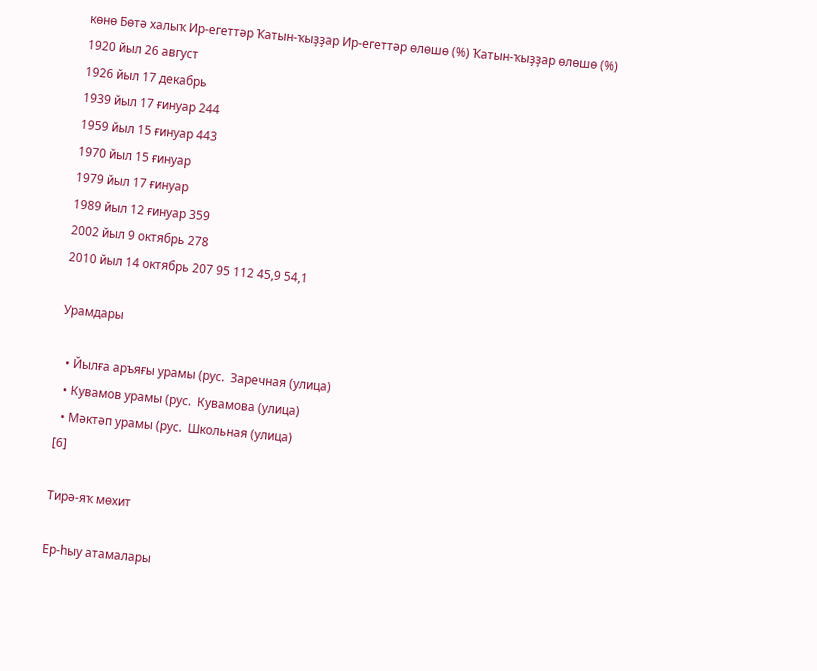көнө Бөтә халыҡ Ир-егеттәр Ҡатын-ҡыҙҙар Ир-егеттәр өлөшө (%) Ҡатын-ҡыҙҙар өлөшө (%)
1920 йыл 26 август
1926 йыл 17 декабрь
1939 йыл 17 ғинуар 244
1959 йыл 15 ғинуар 443
1970 йыл 15 ғинуар
1979 йыл 17 ғинуар
1989 йыл 12 ғинуар 359
2002 йыл 9 октябрь 278
2010 йыл 14 октябрь 207 95 112 45,9 54,1

Урамдары

  • Йылға аръяғы урамы (рус.  Заречная (улица)
  • Кувамов урамы (рус.  Кувамова (улица)
  • Мәктәп урамы (рус.  Школьная (улица)
[6]

Тирә-яҡ мөхит

Ер-һыу атамалары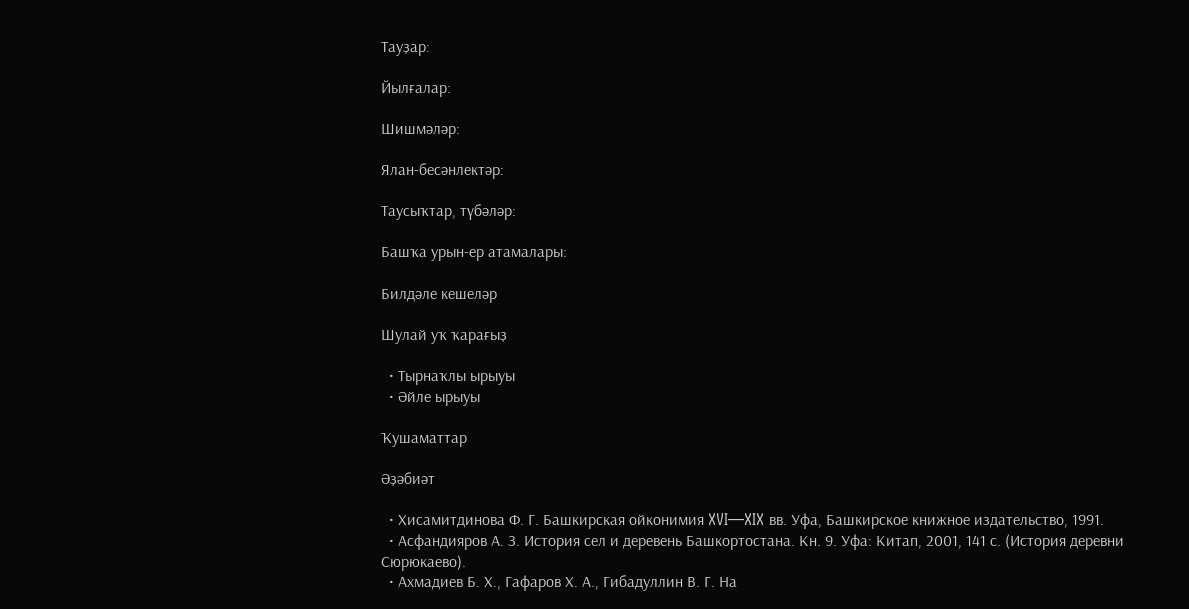Тауҙар:

Йылғалар:

Шишмәләр:

Ялан-бесәнлектәр:

Таусыҡтар, түбәләр:

Башҡа урын-ер атамалары:

Билдәле кешеләр

Шулай уҡ ҡарағыҙ

  • Тырнаҡлы ырыуы
  • Әйле ырыуы

Ҡушаматтар

Әҙәбиәт

  • Хисамитдинова Ф. Г. Башкирская ойконимия XVI—XIX вв. Уфа, Башкирское книжное издательство, 1991.
  • Асфандияров А. З. История сел и деревень Башкортостана. Кн. 9. Уфа: Китап, 2001, 141 с. (История деревни Сюрюкаево).
  • Ахмадиев Б. Х., Гафаров Х. А., Гибадуллин В. Г. На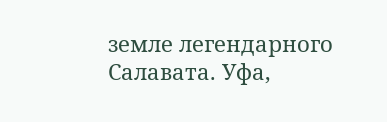земле легендарного Салавата. Уфа,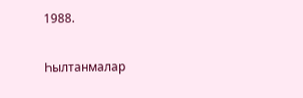1988.

Һылтанмалар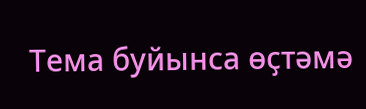Тема буйынса өҫтәмә